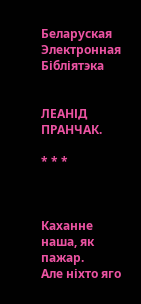Беларуская Электронная Бібліятэка


ЛЕАНІД ПРАНЧАК.

* * *



Каханне наша, як пажар.
Але ніхто яго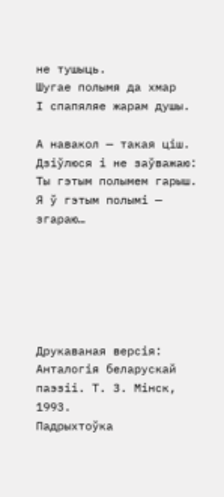не тушыць.
Шугае полымя да хмар
І спапяляе жарам душы.

А навакол — такая ціш.
Дзіўлюся і не заўважаю:
Ты гэтым полымем гарыш.
Я ў гэтым полымі — згараю…






Друкаваная версія: Анталогія беларускай паэзіі. Т. 3. Мінск, 1993.
Падрыхтоўка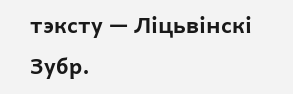тэксту — Ліцьвінскі Зубр.